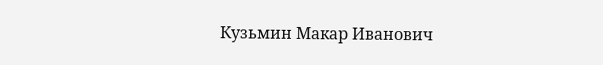Кузьмин Макар Иванович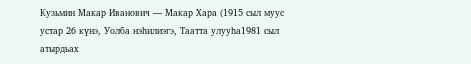Кузьмин Макар Иванович — Макар Хара (1915 сыл муус устар 26 күнэ, Уолба нэһилиэгэ, Таатта улууһа1981 сыл атырдьах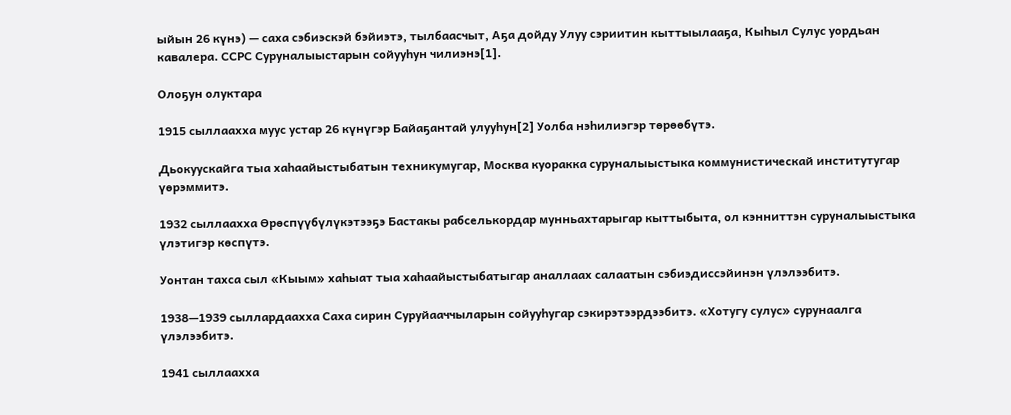ыйын 26 күнэ) — саха сэбиэскэй бэйиэтэ, тылбаасчыт, Аҕа дойду Улуу сэриитин кыттыылааҕа, Кыһыл Сулус уордьан кавалера. ССРС Суруналыыстарын сойууһун чилиэнэ[1].

Олоҕун олуктара

1915 сыллаахха муус устар 26 күнүгэр Байаҕантай улууһун[2] Уолба нэһилиэгэр төрөөбүтэ.

Дьокуускайга тыа хаһаайыстыбатын техникумугар, Москва куоракка суруналыыстыка коммунистическай институтугар үөрэммитэ.

1932 сыллаахха Өрөспүүбүлүкэтээҕэ Бастакы рабселькордар мунньахтарыгар кыттыбыта, ол кэнниттэн суруналыыстыка үлэтигэр көспүтэ.

Уонтан тахса сыл «Кыым» хаһыат тыа хаһаайыстыбатыгар аналлаах салаатын сэбиэдиссэйинэн үлэлээбитэ.

1938—1939 сыллардаахха Саха сирин Суруйааччыларын сойууһугар сэкирэтээрдээбитэ. «Хотугу сулус» сурунаалга үлэлээбитэ.

1941 сыллаахха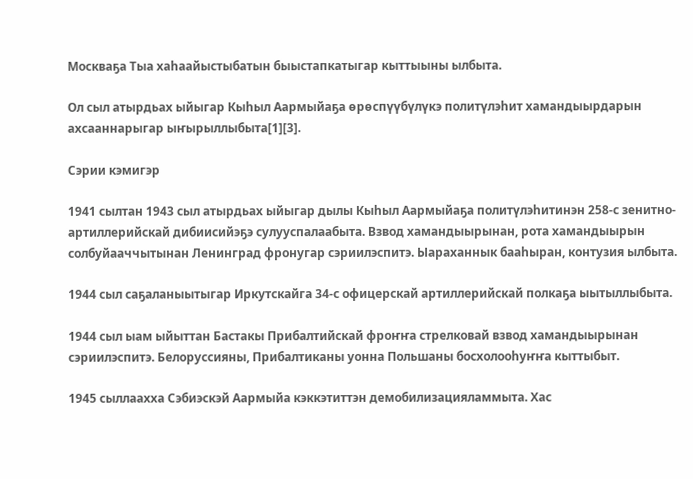Москваҕа Тыа хаһаайыстыбатын быыстапкатыгар кыттыыны ылбыта.

Ол сыл атырдьах ыйыгар Кыһыл Аармыйаҕа өрөспүүбүлүкэ политүлэһит хамандыырдарын ахсааннарыгар ыҥырыллыбыта[1][3].

Сэрии кэмигэр

1941 сылтан 1943 сыл атырдьах ыйыгар дылы Кыһыл Аармыйаҕа политүлэһитинэн 258-с зенитно-артиллерийскай дибиисийэҕэ сулууспалаабыта. Взвод хамандыырынан, рота хамандыырын солбуйааччытынан Ленинград фронугар сэриилэспитэ. Ыараханнык бааһыран, контузия ылбыта.

1944 сыл саҕаланыытыгар Иркутскайга 34-с офицерскай артиллерийскай полкаҕа ыытыллыбыта.

1944 сыл ыам ыйыттан Бастакы Прибалтийскай фроҥҥа стрелковай взвод хамандыырынан сэриилэспитэ. Белоруссияны, Прибалтиканы уонна Польшаны босхолооһуҥҥа кыттыбыт.

1945 сыллаахха Сэбиэскэй Аармыйа кэккэтиттэн демобилизацияламмыта. Хас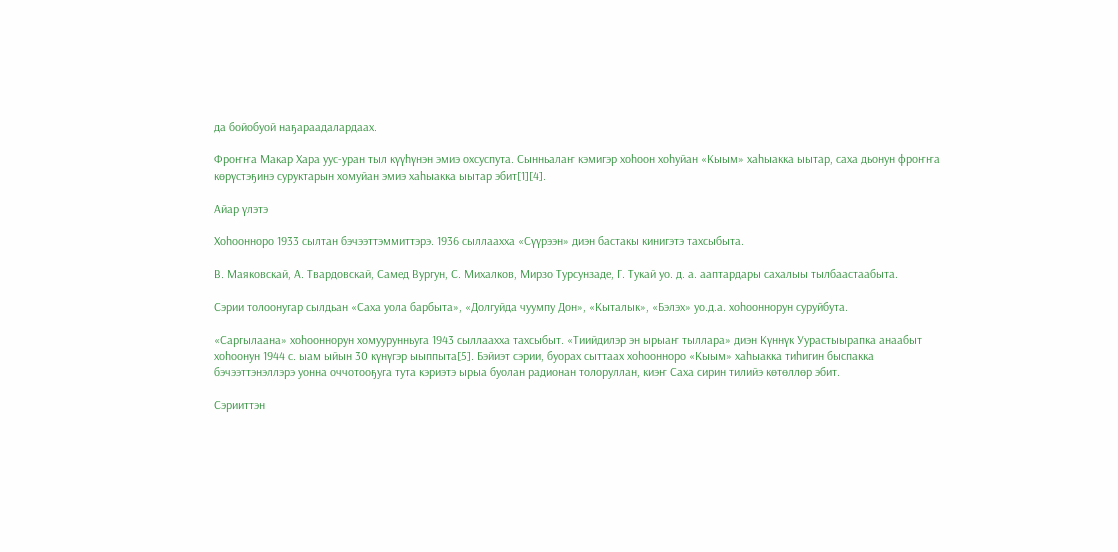да бойобуой наҕараадалардаах.

Фроҥҥа Макар Хара уус-уран тыл күүһүнэн эмиэ охсуспута. Сынньалаҥ кэмигэр хоһоон хоһуйан «Кыым» хаһыакка ыытар, саха дьонун фроҥҥа көрүстэҕинэ суруктарын хомуйан эмиэ хаһыакка ыытар эбит[1][4].

Айар үлэтэ

Хоһоонноро 1933 сылтан бэчээттэммиттэрэ. 1936 сыллаахха «Сүүрээн» диэн бастакы кинигэтэ тахсыбыта.

В. Маяковскай, А. Твардовскай, Самед Вургун, С. Михалков, Мирзо Турсунзаде, Г. Тукай уо. д. а. ааптардары сахалыы тылбаастаабыта.

Сэрии толоонугар сылдьан «Саха уола барбыта», «Долгуйда чуумпу Дон», «Кыталык», «Бэлэх» уо.д.а. хоһооннорун суруйбута.

«Саргылаана» хоһооннорун хомуурунньуга 1943 сыллаахха тахсыбыт. «Тиийдилэр эн ырыаҥ тыллара» диэн Күннүк Уурастыырапка анаабыт хоһоонун 1944 с. ыам ыйын 30 күнүгэр ыыппыта[5]. Бэйиэт сэрии, буорах сыттаах хоһоонноро «Кыым» хаһыакка тиһигин быспакка бэчээттэнэллэрэ уонна оччотооҕуга тута кэриэтэ ырыа буолан радионан толоруллан, киэҥ Саха сирин тилийэ көтөллөр эбит.

Сэрииттэн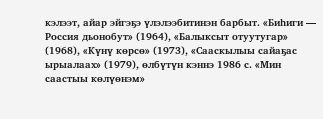кэлээт, айар эйгэҕэ үлэлээбитинэн барбыт. «Биһиги — Россия дьонобут» (1964), «Балыксыт отуутугар» (1968), «Күнү көрсө» (1973), «Сааскылыы сайаҕас ырыалаах» (1979), өлбүтүн кэннэ 1986 с. «Мин саастыы көлүөнэм»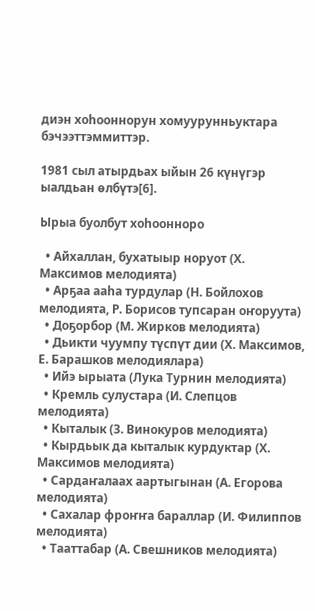диэн хоһооннорун хомуурунньуктара бэчээттэммиттэр.

1981 сыл атырдьах ыйын 26 күнүгэр ыалдьан өлбүтэ[6].

Ырыа буолбут хоһоонноро

  • Айхаллан, бухатыыр норуот (Х. Максимов мелодията)
  • Арҕаа ааһа турдулар (Н. Бойлохов мелодията, Р. Борисов тупсаран оҥоруута)
  • Доҕорбор (М. Жирков мелодията)
  • Дьикти чуумпу түспүт дии (Х. Максимов, Е. Барашков мелодиялара)
  • Ийэ ырыата (Лука Турнин мелодията)
  • Кремль сулустара (И. Слепцов мелодията)
  • Кыталык (З. Винокуров мелодията)
  • Кырдьык да кыталык курдуктар (Х. Максимов мелодията)
  • Сардаҥалаах аартыгынан (А. Егорова мелодията)
  • Сахалар фроҥҥа бараллар (И. Филиппов мелодията)
  • Тааттабар (А. Свешников мелодията)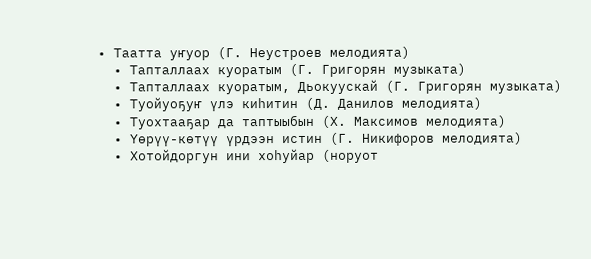• Таатта уҥуор (Г. Неустроев мелодията)
  • Тапталлаах куоратым (Г. Григорян музыката)
  • Тапталлаах куоратым, Дьокуускай (Г. Григорян музыката)
  • Туойуоҕуҥ үлэ киһитин (Д. Данилов мелодията)
  • Туохтааҕар да таптыыбын (Х. Максимов мелодията)
  • Үөрүү-көтүү үрдээн истин (Г. Никифоров мелодията)
  • Хотойдоргун ини хоһуйар (норуот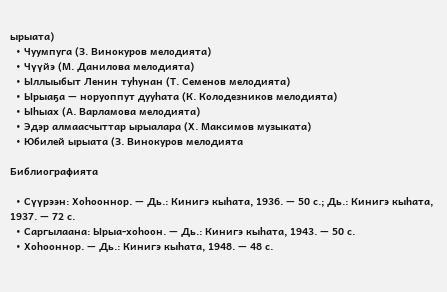ырыата)
  • Чуумпуга (З. Винокуров мелодията)
  • Чүүйэ (М. Данилова мелодията)
  • Ыллыыбыт Ленин туһунан (Т. Семенов мелодията)
  • Ырыаҕа — норуоппут дууһата (К. Колодезников мелодията)
  • Ыһыах (А. Варламова мелодията)
  • Эдэр алмаасчыттар ырыалара (Х. Максимов музыката)
  • Юбилей ырыата (З. Винокуров мелодията

Библиографията

  • Сүүрээн: Хоһооннор. — Дь.: Кинигэ кыһата, 1936. — 50 с.; Дь.: Кинигэ кыһата, 1937. — 72 с.
  • Саргылаана: Ырыа-хоһоон. — Дь.: Кинигэ кыһата, 1943. — 50 с.
  • Хоһооннор. — Дь.: Кинигэ кыһата, 1948. — 48 с.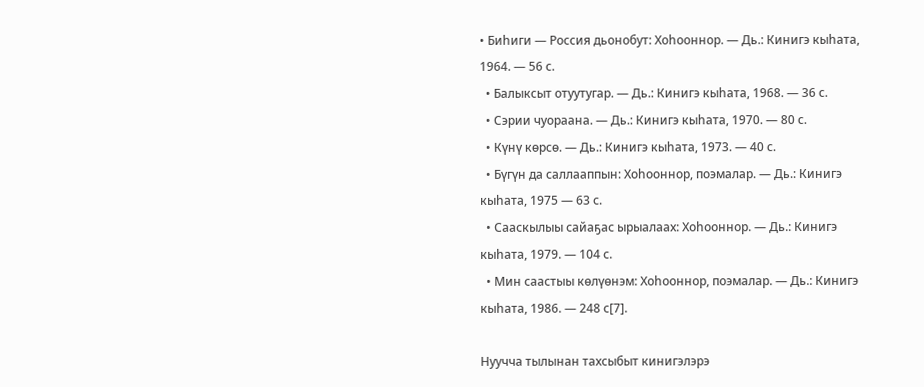• Биһиги — Россия дьонобут: Хоһооннор. — Дь.: Кинигэ кыһата, 1964. — 56 с.
  • Балыксыт отуутугар. — Дь.: Кинигэ кыһата, 1968. — 36 с.
  • Сэрии чуораана. — Дь.: Кинигэ кыһата, 1970. — 80 с.
  • Күнү көрсө. — Дь.: Кинигэ кыһата, 1973. — 40 с.
  • Бүгүн да саллааппын: Хоһооннор, поэмалар. — Дь.: Кинигэ кыһата, 1975 — 63 с.
  • Сааскылыы сайаҕас ырыалаах: Хоһооннор. — Дь.: Кинигэ кыһата, 1979. — 104 с.
  • Мин саастыы көлүөнэм: Хоһооннор, поэмалар. — Дь.: Кинигэ кыһата, 1986. — 248 с[7].

Нуучча тылынан тахсыбыт кинигэлэрэ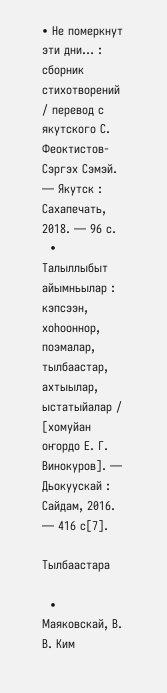• Не померкнут эти дни… : сборник стихотворений / перевод с якутского С. Феоктистов-Сэргэх Сэмэй. — Якутск : Сахапечать, 2018. — 96 с.
  • Талыллыбыт айымньылар : кэпсээн, хоһооннор, поэмалар, тылбаастар, ахтыылар, ыстатыйалар / [хомуйан оҥордо Е. Г. Винокуров]. — Дьокуускай : Сайдам, 2016. — 416 с[7].

Тылбаастара

  • Маяковскай, В. В. Ким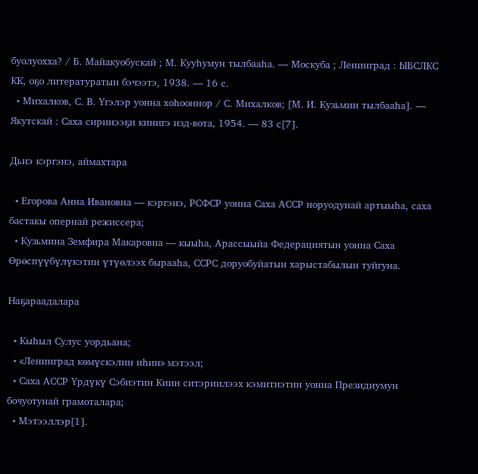буолуохха? / Б. Майакуобускай ; М. Кууһумун тылбааһа. — Москуба ; Ленинград : ЫБСЛКС КК, оҕо литературатын бэчээтэ, 1938. — 16 с.
  • Михалков, С. В. Үгэлэр уонна хоһооннор / С. Михалков; [М. И. Кузьмин тылбааһа]. — Якутскай : Саха сиринээҕи кинигэ изд-вота, 1954. — 83 с[7].

Дьиэ кэргэнэ, аймахтара

  • Егорова Анна Ивановна — кэргэнэ, РСФСР уонна Саха АССР норуодунай артыыһа, саха бастакы опернай режиссера;
  • Кузьмина Земфира Макаровна — кыыһа, Арассыыйа Федерациятын уонна Саха Өрөспүүбүлүкэтин үтүөлээх бырааһа, ССРС доруобуйатын харыстабылын туйгуна.

Наҕараадалара

  • Кыһыл Сулус уордьана;
  • «Ленинград көмүскэлин иһин» мэтээл;
  • Саха АССР Үрдүкү Сэбиэтин Киин ситэриилээх кэмитиэтин уонна Президиумун бочуотунай грамоталара;
  • Мэтээллэр[1].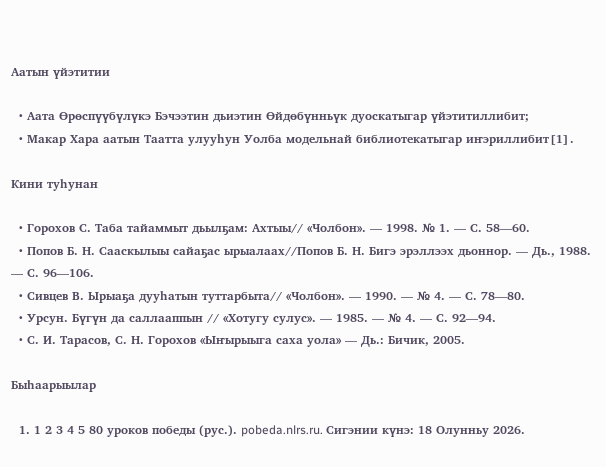Аатын үйэтитии

  • Аата Өрөспүүбүлүкэ Бэчээтин дьиэтин Өйдөбүнньүк дуоскатыгар үйэтитиллибит;
  • Макар Хара аатын Таатта улууһун Уолба модельнай библиотекатыгар иҥэриллибит[1].

Кини туһунан

  • Горохов С. Таба тайаммыт дьылҕам: Ахтыы// «Чолбон». — 1998. № 1. — С. 58—60.
  • Попов Б. Н. Сааскылыы сайаҕас ырыалаах//Попов Б. Н. Бигэ эрэллээх дьоннор. — Дь., 1988. — С. 96—106.
  • Сивцев В. Ырыаҕа дууһатын туттарбыта// «Чолбон». — 1990. — № 4. — С. 78—80.
  • Урсун. Бүгүн да саллааппын // «Хотугу сулус». — 1985. — № 4. — С. 92—94.
  • С. И. Тарасов, С. Н. Горохов «Ыҥырыыга саха уола» — Дь.: Бичик, 2005.

Быһаарыылар

  1. 1 2 3 4 5 80 уроков победы (рус.). pobeda.nlrs.ru. Сигэнии күнэ: 18 Олунньу 2026.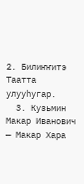2. Билиҥҥитэ Таатта улууһугар.
  3. Кузьмин Макар Иванович — Макар Хара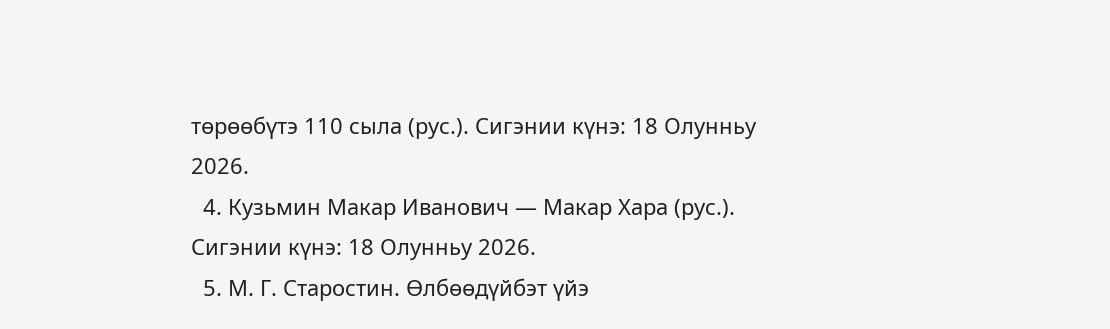төрөөбүтэ 110 сыла (рус.). Сигэнии күнэ: 18 Олунньу 2026.
  4. Кузьмин Макар Иванович — Макар Хара (рус.). Сигэнии күнэ: 18 Олунньу 2026.
  5. М. Г. Старостин. Өлбөөдүйбэт үйэ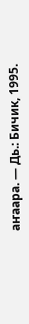аҥаара. — Дь.: Бичик, 1995.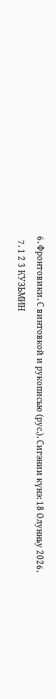6. Фронтовики. С винтовкой и рукописью (рус.). Сигэнии күнэ: 18 Олунньу 2026.
  7. 1 2 3 КУЗЬМИН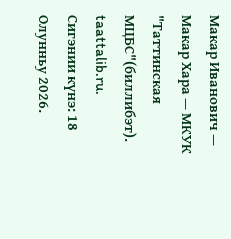Макар Иванович — Макар Хара — МКУК "Таттинская МЦБС"(биллибэт). taattalib.ru. Сигэнии күнэ: 18 Олунньу 2026.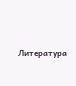Литература